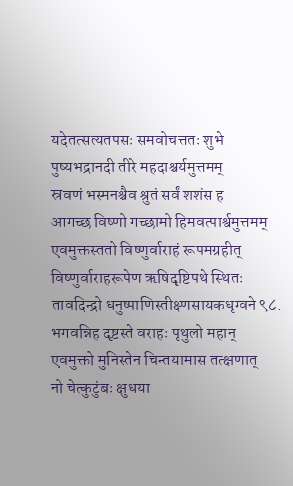यदेतत्सत्यतपसः समवोचत्ततः शुभे
पुष्यभद्रानदी तीरे महदाश्चर्यमुत्तमम्
स्रवणं भस्मनश्चैव श्रुतं सर्वं शशंस ह
आगच्छ विष्णो गच्छामो हिमवत्पार्श्वमुत्तमम्
एवमुक्तस्ततो विष्णुर्वाराहं रूपमग्रहीत्
विष्णुर्वाराहरूपेण ऋषिदृष्टिपथे स्थितः
तावदिन्द्रो धनुष्पाणिस्तीक्ष्णसायकधृग्वने ९८.
भगवन्निह दृष्टस्ते वराहः पृथुलो महान्
एवमुक्तो मुनिस्तेन चिन्तयामास तत्क्षणात्
नो चेत्कुटुंबः क्षुधया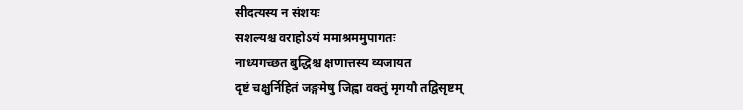सीदत्यस्य न संशयः
सशल्यश्च वराहोऽयं ममाश्रममुपागतः
नाध्यगच्छत बुद्धिश्च क्षणात्तस्य व्यजायत
दृष्टं चक्षुर्निहितं जङ्गमेषु जिह्वा वक्तुं मृगयौ तद्विसृष्टम्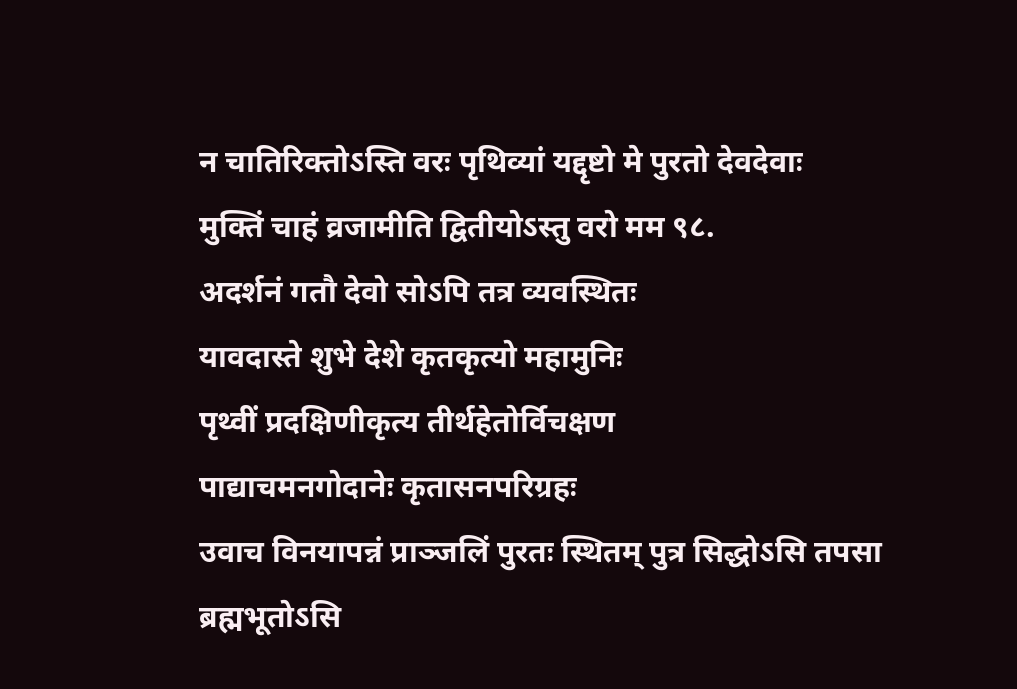न चातिरिक्तोऽस्ति वरः पृथिव्यां यद्दृष्टो मे पुरतो देवदेवाः
मुक्तिं चाहं व्रजामीति द्वितीयोऽस्तु वरो मम ९८.
अदर्शनं गतौ देवो सोऽपि तत्र व्यवस्थितः
यावदास्ते शुभे देशे कृतकृत्यो महामुनिः
पृथ्वीं प्रदक्षिणीकृत्य तीर्थहेतोर्विचक्षण
पाद्याचमनगोदानेः कृतासनपरिग्रहः
उवाच विनयापन्नं प्राञ्जलिं पुरतः स्थितम् पुत्र सिद्धोऽसि तपसा ब्रह्मभूतोऽसि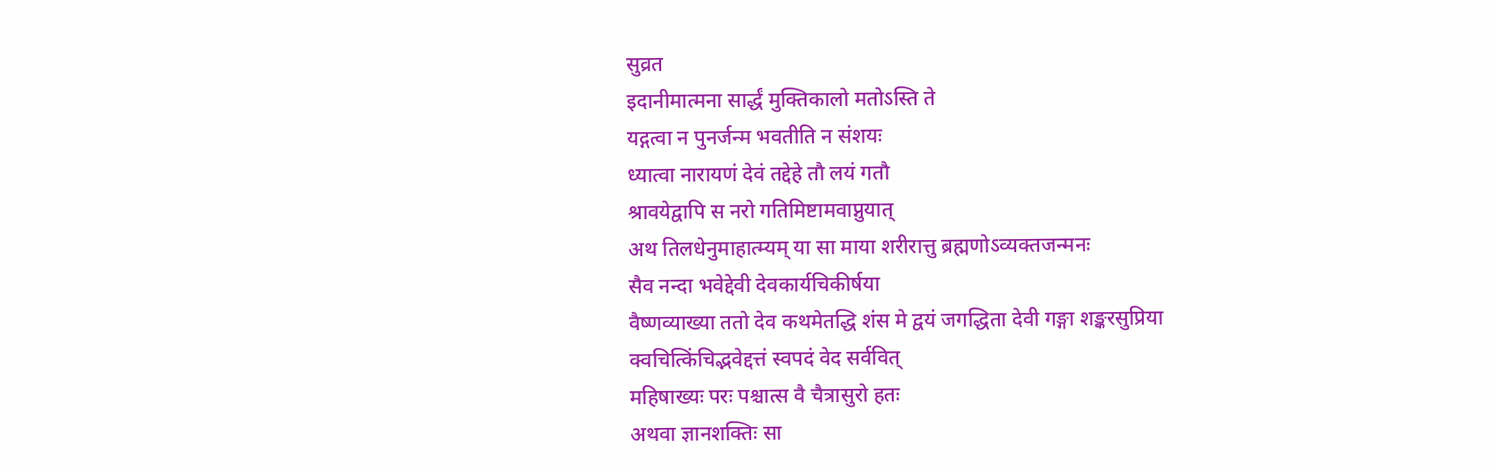सुव्रत
इदानीमात्मना सार्द्धं मुक्तिकालो मतोऽस्ति ते
यद्गत्वा न पुनर्जन्म भवतीति न संशयः
ध्यात्वा नारायणं देवं तद्देहे तौ लयं गतौ
श्रावयेद्वापि स नरो गतिमिष्टामवाप्नुयात्
अथ तिलधेनुमाहात्म्यम् या सा माया शरीरात्तु ब्रह्मणोऽव्यक्तजन्मनः
सैव नन्दा भवेद्देवी देवकार्यचिकीर्षया
वैष्णव्याख्या ततो देव कथमेतद्धि शंस मे द्वयं जगद्धिता देवी गङ्गा शङ्करसुप्रिया
क्वचित्किंचिद्भवेद्दत्तं स्वपदं वेद सर्ववित्
महिषाख्यः परः पश्चात्स वै चैत्रासुरो हतः
अथवा ज्ञानशक्तिः सा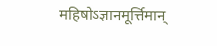महिषोऽज्ञानमूर्त्तिमान्